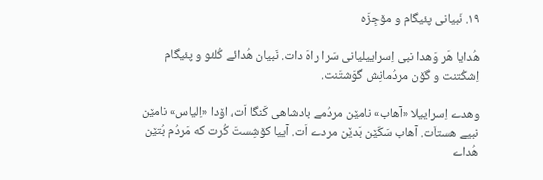۱۹. نَبیانی پئیگام و مۆجِزَه

هُدایا هَر وَهدا نبی اِسراییلیانی سَرا راهَ دات. نَبیان هُدائے کُلئو و پئیگام اِشکُتنت و گۆن مردُمانِش گوَشتَنت.

وهدے اِسراییلا «آهاب» نامێن مردُمے بادشاهی کَنگا اَت، اۆدا «اِلیاس» نامێن نبیے هستاَت. آهاب سَکّێن بَدێن مردے اَت. آییا کۆشِستَ کُرت که مَردُم بُتێن هُداے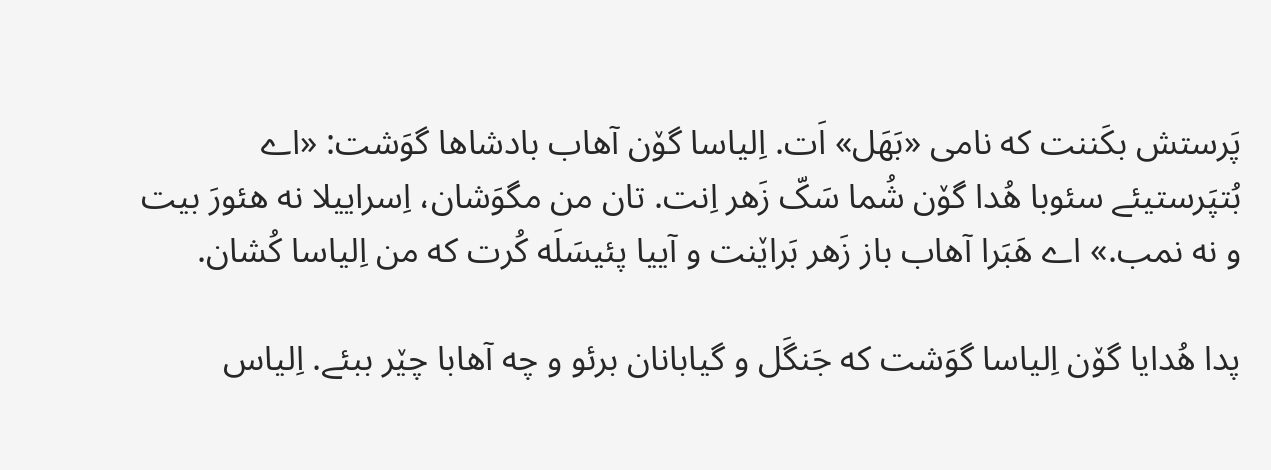پَرستش بکَننت که نامی «بَهَل» اَت. اِلیاسا گۆن آهاب بادشاها گوَشت: «اے بُتپَرستیئے سئوبا هُدا گۆن شُما سَکّ زَهر اِنت. تان من مگوَشان، اِسراییلا نه هئورَ بیت و نه نمب.» اے هَبَرا آهاب باز زَهر بَراێنت و آییا پئیسَلَه کُرت که من اِلیاسا کُشان.

پدا هُدایا گۆن اِلیاسا گوَشت که جَنگَل و گیابانان برئو و چه آهابا چێر ببئے. اِلیاس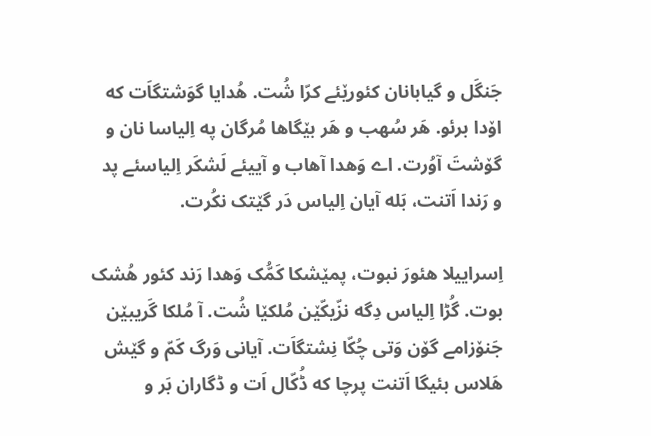جَنگَل و گیابانان کئورێئے کرّا شُت. هُدایا گوَشتگاَت که اۆدا برئو. هَر سُهب و هَر بێگاها مُرگان په اِلیاسا نان و گۆشتَ آوُرت. اے وَهدا آهاب و آییئے لَشکَر اِلیاسئے پد و رَندا اَتنت، بَله آیان اِلیاس دَر گێتک نکُرت.

اِسراییلا هئورَ نبوت، پمێشکا کَمُّک وَهدا رَند کئور هُشک بوت. گُڑا اِلیاس دِگه نزّیکّێن مُلکێا شُت. آ مُلکا گَریبێن جَنۆزامے گۆن وَتی چُکّا نِشتگاَت. آیانی وَرگ کَمّ و گێش هَلاس بئیگا اَتنت پرچا که ڈُکّال اَت و ڈگاران بَر و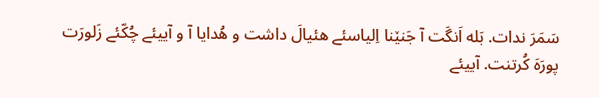سَمَرَ ندات. بَله اَنگَت آ جَنێنا اِلیاسئے هئیالَ داشت و هُدایا آ و آییئے چُکّئے زَلورَت پورَهَ کُرتنت. آییئے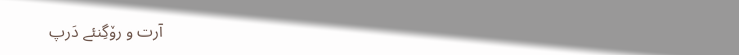آرت و رۆگِنئے دَرپ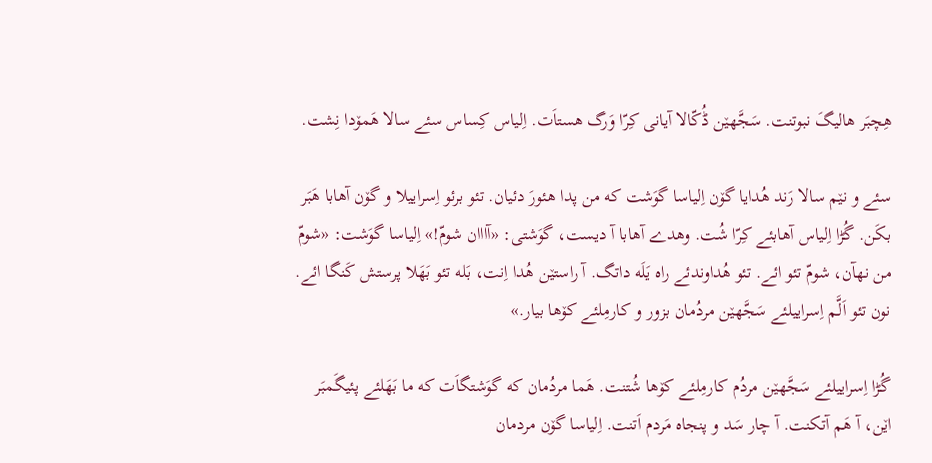هِچبَر هالیگَ نبوتنت. سَجَّهێن ڈُکّالا آیانی کِرّا وَرگ هستاَت. اِلیاس کِساس سئے سالا هَمۆدا نِشت.

سئے و نێم سالا رَند هُدایا گۆن اِلیاسا گوَشت که من پدا هئورَ دئیان. تئو برئو اِسراییلا و گۆن آهابا هَبَر بکَن. گُڑا اِلیاس آهابئے کِرّا شُت. وهدے آهابا آ دیست، گوَشتی: «آااان شومّ!» اِلیاسا گوَشت: «شومّ من نهآن، شومّ تئو ائے. تئو هُداوندئے راه یَلَه داتگ. آ راستێن هُدا اِنت، بَله تئو بَهَلا پرستش کَنگا ائے. نون تئو اَلَّم اِسراییلئے سَجَّهێن مردُمان بزور و کارمِلئے کۆها بیار.»

گُڑا اِسراییلئے سَجَّهێن مردُم کارمِلئے کۆها شُتنت. هَما مردُمان که گوَشتگاَت که ما بَهَلئے پئیگَمبَر اێن، آ هَم آتکنت. آ چار سَد و پنجاه مَردم اَتنت. اِلیاسا گۆن مردمان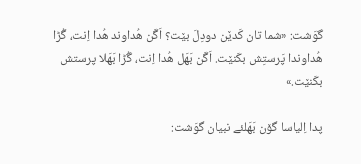گوَشت: «شما تان کَدێن دودِلَ بێت؟ اَگَن هُداوند هُدا اِنت، گُڑا هُداوندا پَرستِش بکَنێت. اَگَن بَهَل هُدا اِنت، گُڑا بَهَلا پرستش بکَنێت.»

پدا اِلیاسا گۆن بَهَلئے نبیان گوَشت: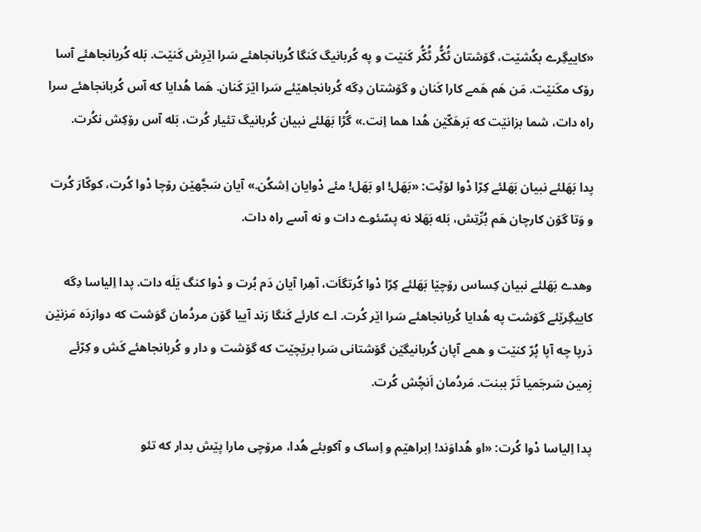«کاییگِرے بکُشێت، گۆشتان ٹُکُّر ٹُکُّر کَنێت و په کُربانیگ کَنگا کُربانجاهئے سَرا اێرِش کَنێت. بَله کُربانجاهئے آسا رۆک مکَنێت. مَن هَم هَمے کارا کَنان و گۆشتان دِگه کُربانجاهێئے سَرا اێرَ کَنان. هَما هُدایا که آس کُربانجاهئے سرا راه دات، شما بزانێت که بَرهَکّێن هُدا هما اِنت.» گُڑا بَهَلئے نبیان کُربانیگ تئیار کُرت، بَله آس رۆکِش نکُرت.

پدا بَهَلئے نبیان بَهَلئے کِرّا دْوا لۆٹِت: «بَهَل! او بَهَل! مئے دْوایان اِشکُن.» آیان سَجَّهێن رۆچا دْوا کُرت، کوکّارَ کُرت و وَتا گۆن کارچان هَم بُرِّتِش، بَله بَهَلا نه پسّئوے دات و نه آسے راه دات.

وهدے بَهَلئے نبیان کِساس رۆچێا بَهَلئے کِرّا دْوا کُرتگاَت، آهِرا آیان دَم بُرت و دْوا کنگ یَلَه دات. پدا اِلیاسا دِگه کاییگِرێئے گۆشت په هُدایا کُربانجاهئے سَرا اێر کُرت. اے کارئے کَنگا رَند آییا گۆن مردُمان گوَشت که دوازدَه مَزنێن دَرپا چه آپا پُرّ کنێت و همے آپان کُربانیگێن گۆشتانی سَرا برێچێت که گۆشت و دار و کُربانجاهئے کَش و کِرّئے زِمین سَرجَمیا تَرّ ببنت. مَردُمان اَنچُش کُرت.

پدا اِلیاسا دْوا کُرت: «او هُداوَند! اِبراهێم و اِساک و آکوبئے هُدا، مرۆچی مارا پێش بدار که تئو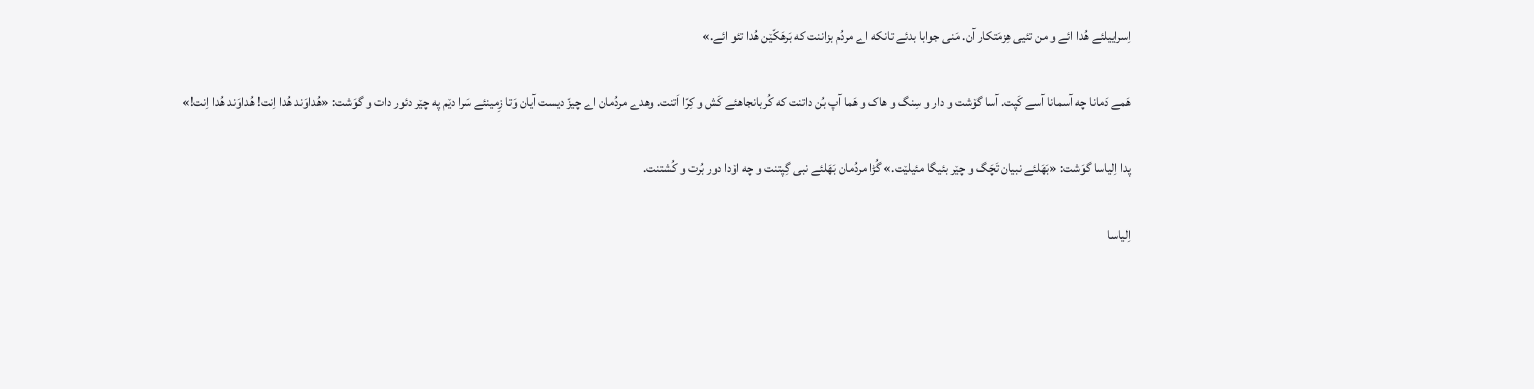اِسراییلئے هُدا ائے و من تئیی هِزمَتکار آن. مَنی جوابا بدئے تانکه اے مردُم بزاننت که بَرهَکّێن هُدا تئو ائے.»

هَمے دَمانا چه آسمانا آسے کَپت. آسا گۆشت و دار و سِنگ و هاک و هَما آپ بُن داتنت که کُربانجاهئے کَش و کِرّا اَتنت. وهدے مردُمان اے چیزّ دیست آیان وَتا زِمینئے سَرا دێم په چێر دئور دات و گوَشت: «هُداوَند هُدا اِنت! هُداوَند هُدا اِنت!»

پدا اِلیاسا گوَشت: «بَهَلئے نبیان تَچَگ و چێر بئیگا مئیلێت.» گُڑا مردُمان بَهَلئے نبی گِپتنت و چه اۆدا دور بُرت و کُشتنت.

اِلیاسا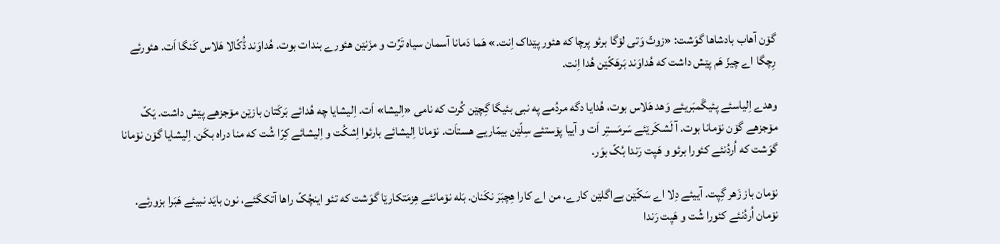گۆن آهاب بادشاها گوَشت: «زوتّ وَتی لۆگا برئو پرچا که هئور پێداک اِنت.» هَما دَمانا آسمان سیاه تَرِّت و مزَنێن هئورے بندات بوت. هُداوَند ڈُکّالا هَلاس کَنگا اَت. هئورئے رِچگا اے چیزّ هَم پێش داشت که هُداوَند بَرهَکّێن هُدا اِنت.

وهدے اِلیاسئے پئیگَمبَریئے وَهد هَلاس بوت، هُدایا دگه مردُمے په نبی بئیگا گِچێن کُرت که نامی «اِلیشا» اَت. اِلیشایا چه هُدائے بَرکَتان بازێن مۆجزهے پێش داشت. یَکّ مۆجزهے گۆن نۆمانا بوت. آ لَشکَرێئے سَرمَستِر اَت و آییا پۆستئے سِلّێن بیمّاریے هستاَت. نۆمانا اِلیشائے بارئوا اِشکُت و اِلیشائے کِرّا شُت که منا دراه بکَن. اِلیشایا گۆن نۆمانا گوَشت که اُردُنئے کئورا برئو و هَپت رَندا بُکّ بوَر.

نۆمان باز زَهر گِپت. آییئے دِلا اے سَکّێن بےاگلێن کارے، من اے کارا هِچبَرَ نکَنان. بَله نۆمانئے هِزمَتکارێا گوَشت که تئو اینچُکّ راها آتکگئے، نون بایَد نبیئے هَبَرا بزورئے. نۆمان اُردُنئے کئورا شُت و هَپت رَندا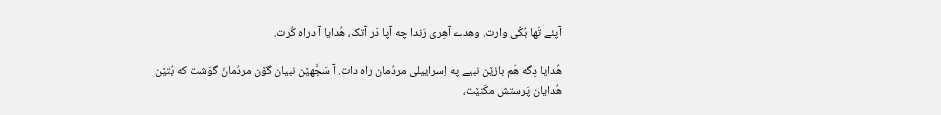آپئے تَها بُکّی وارت. وهدے آهِری رَندا چه آپا دَر آتک، هُدایا آ دراه کُرت.

هُدایا دِگه هَم بازێن نبیے په اِسراییلی مردُمان راه دات. آ سَجَّهێن نبیان گۆن مردُمانَ گوَشت که بُتێن هُدایان پَرستش مکَنێت،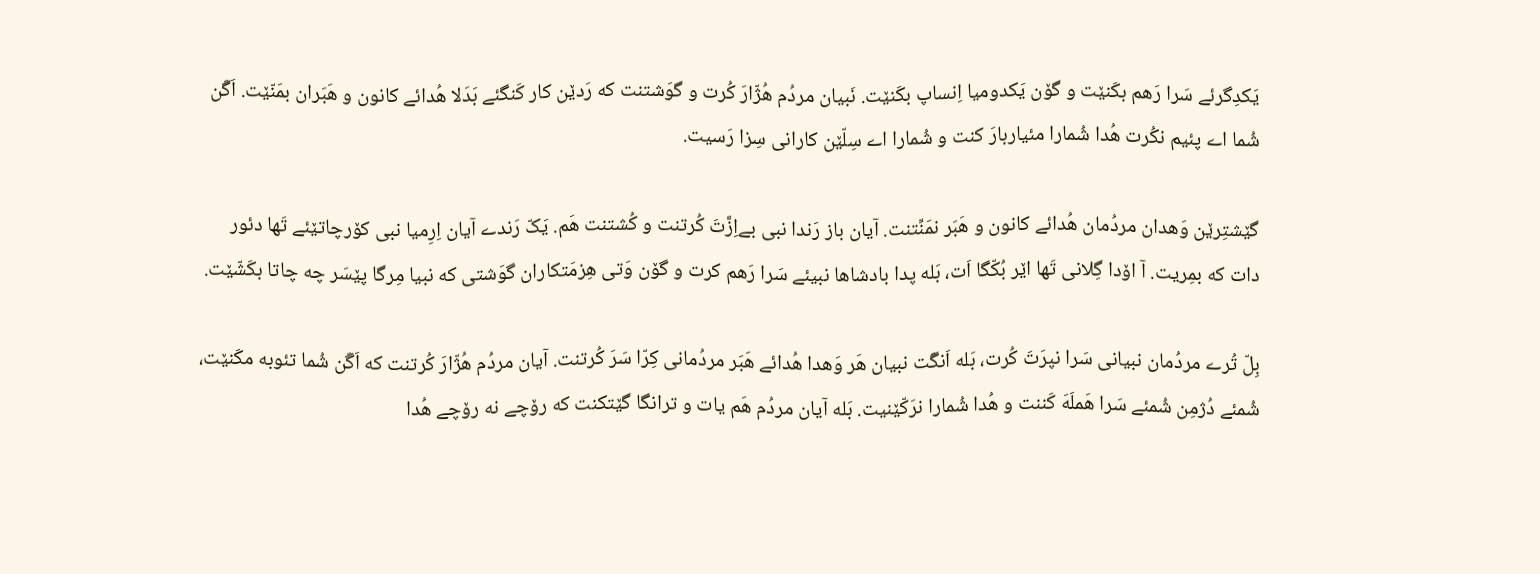یَکدِگرئے سَرا رَهم بکَنێت و گۆن یَکدومیا اِنساپ بکَنێت. نَبیان مردُم هُژّارَ کُرت و گوَشتنت که رَدێن کار کَنگئے بَدَلا هُدائے کانون و هَبَران بمَنّێت. اَگَن شُما اے پئیم نکُرت هُدا شُمارا مئیاربارَ کنت و شُمارا اے سِلّێن کارانی سِزا رَسیت.

گێشتِرێن وَهدان مردُمان هُدائے کانون و هَبَر نمَنِّتنت. آیان باز رَندا نبی بےاِزَّتَ کُرتنت و کُشتنت هَم. یَکّ رَندے آیان اِرِمیا نبی کۆرچاتێئے تَها دئور دات که بمِریت. آ اۆدا گِلانی تَها اێر بُکّگا اَت، بَله پدا بادشاها نبیئے سَرا رَهم کرت و گۆن وَتی هِزمَتکاران گوَشتی که نبیا مِرگا پێسَر چه چاتا بکَشّێت.

بِلّ تُرے مردُمان نبیانی سَرا نپرَتَ کُرت، بَله اَنگَت نبیان هَر وَهدا هُدائے هَبَر مردُمانی کِرّا سَرَ کُرتنت. آیان مردُم هُژّارَ کُرتنت که اَگَن شُما تئوبه مکَنێت، شُمئے دُژمِن شُمئے سَرا هَملَهَ کَننت و هُدا شُمارا نرَکّێنیت. بَله آیان مردُم هَم یات و ترانگا گێتکنت که رۆچے نه رۆچے هُدا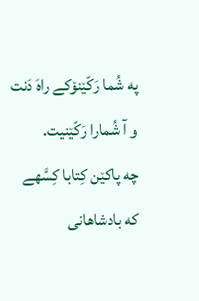په شُما رَکّێنۆکے راهَ دَنت و آ شُمارا رَکّێنیت.
چه پاکێن کِتابا کِسَّهے که بادشاهانی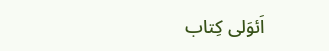اَئوَلی کِتاب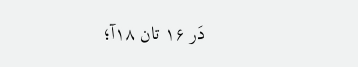دَر ۱۶ تان ۱۸آ؛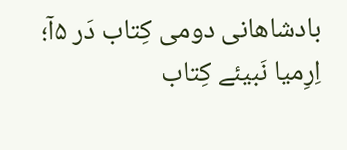بادشاهانی دومی کِتاب دَر ۵آ؛ اِرِمیا نَبیئے کِتاب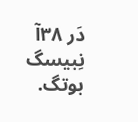دَر ۳۸آ نِبیسگ بوتگ.